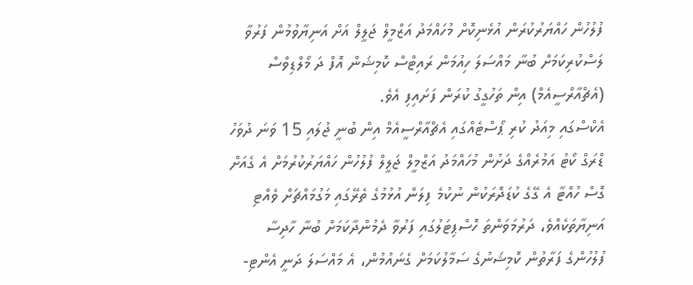ފުލުހުން ހައްޔަރުކުރަން އުޅެނިކޮށް މުހައްމަދު އަޒްމީލް ޖަލީލް އަށް އަނިޔާވުމުން ފަރުވާ ލަސްކުރިކަމަށް ބުނާ މައްސަލަ ހިއުމަން ރައިޓްސް ކޮމިޝަން އޮފް ދަ މޯލްޑިވްސް (އެޗްއާރްސީއެމް) އިން ތަހުގީގު ކުރަން ފަށައިފި އެވެ.
އެކްސްގައި މިއަދު ކުރި ޕޯސްޓެއްގައި އެޗްއާރްސީއެމް އިން ބުނީ ޖުލައި 15 ވަނަ ދުވަހު ޑްރަގް ކޯޓު އަމުރެއްގެ ދަށުން މުހައްމަދު އަޒްމީލް ޖަލީލް ފުލުހުން ހައްޔަރުކުރުމަށް އެ ގެއަށް ގޮސް ހުއްޓާ އެ ގޭގެ ކުޑަދޮރަކުން ނުކުމެ ފިލަން އުޅުމުގެ ތެރޭގައި މަގުމައްޗަށް ވެއްޓި އަނިޔާތަކެއްވެ، ދަރުމަވަންތަ ހޮސްޕިޓަލުގައި ފަރުވާ ދެމުންދާކަމަށް ބުނާ ހާދިސާ ފުލުހުންގެ ފަރާތުން ކޮމިޝަނުގެ ސަމާލުކަމަށް ގެނައުމުން، އެ މައްސަލަ ދަނީ އެންޓި-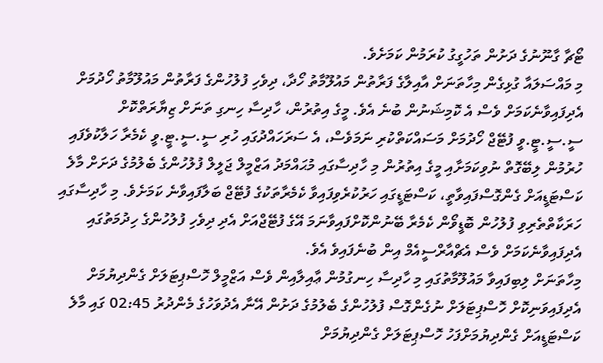ޓޯޗާ ގާނޫނުގެ ދަށުން ތަހުގީގު ކުރަމުން ކަމަށެވެ.
މި މައްސަލައާ ގުޅިގެން މިހާތަނަށް އާއިލާގެ ފަރާތުން މައުލޫމާތު ހޯދާ، ދިވެހި ފުލުހުންގެ ފަރާތުން މައުލޫމާތު ހޯދުމަށް އެދިފައިވާނެކަމަށް ވެސް އެ ކޮމިޝަނުން ބުނެ އެވެ. މީގެ އިތުރުން، ހާދިސާ ހިނގި ތަނަށް ޒިޔާރަތްކޮށް ސީ.ސީ.ޓީ.ވީ ފުޓޭޖް ހޯދުމަށް މަސައްކަތްކުރި ނަމަވެސް، އެ ސަރަހައްދުގައި ހުރި ސީ.ސީ.ޓީ.ވީ ކެމެރާ ހަލާކުވެފައި ހުރުމުން ލިބޭގޮތް ނުވިކަމަށާއި މީގެ އިތުރުން މި ހާދިސާގައި މުޙައްމަދު އަޒްމީލް ޖަލީލް ފުލުހުންގެ ބެލުމުގެ ދަށަށް މާލެ ކަސްޓަޑީއަށް ގެންގޮސްފައިވާތީ، ކަސްޓަޑީގައި ހަރުކުރެވިފައިވާ ކެމެރާތަކުގެ ފުޓޭޖް ބަލާފައިވާނެ ކަމަށެވެ. މި ހާދިސާގައި ހަރަކާތްތެރިވި ފުލުހުން ބޮޑީވޯން ކެމެރާ ބޭނުންކޮށްފައިވާނަމަ އޭގެ ފުޓޭޖްއަށް އެދި ދިވެހި ފުލުހުންގެ ހިދުމަތުގައި އެދިފައިވާނެކަމަށް ވެސް އެޗްއާރްސީއެމް އިން ބުނެފައިވެ އެވެ.
މިހާތަނަށް ލިބިފައިވާ މައުލޫމާތުގައި މި ހާދިސާ ހިނގުމުން ޢާއިލާއިން ވެސް އަޒްމީލް ހޮސްޕިޓަލަށް ގެންދިޔުމަށް އެދިފައިވަނިކޮށް ހޮސްޕިޓަލަށް ނުގެންގޮސް ފުލުހުންގެ ބެލުމުގެ ދަށުން އޭނާ އެދުވަހުގެ މެންދުރު 02:45 ގައި މާލެ ކަސްޓަޑީއަށް ގެންދިޔުމަށްފަހު ހޮސްޕިޓަލަށް ގެންދިޔުމަށް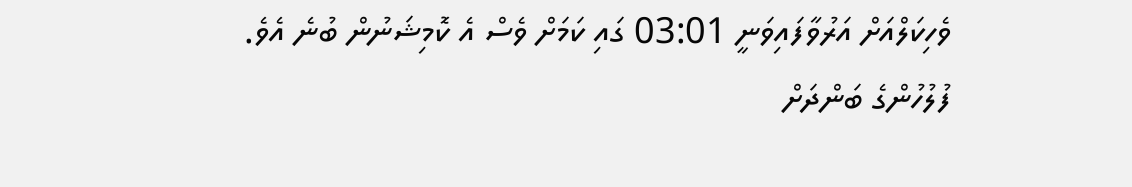ވެހިކަލްއަށް އަރުވާފައިވަނީ 03:01 ގައި ކަމަށް ވެސް އެ ކޮމިޝަނުން ބުނެ އެވެ.
ފުލުހުންގެ ބަންދަށް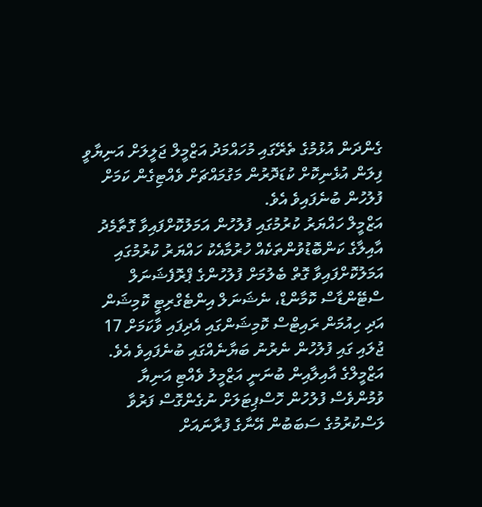ގެންދަން އުޅުމުގެ ތެރޭގައި މުހައްމަދު އަޒްމީލް ޖަލީލަށް އަނިޔާވީ ފިލަން އުޅެނިކޮށް ކުޑަދޮރުން މަގުމައްޗަށް ވެއްޓިގެން ކަމަށް ފުލުހުން ބުނެފައިވެ އެވެ.
އަޒްމީލް ހައްޔަރު ކުރުމުގައި ފުލުހުން އަމަލުކޮށްފައިވާ ގޮތާމެދު އާއިލާގެ ކަންބޮޑުވުންތަކެއް ހުރުމާއެކު ހައްޔަރު ކުރުމުގައި އަމަލުކޮށްފައިވާ ގޮތް ބެލުމަށް ފުލުހުންގެ ޕްރޮފެޝަނަލް ސްޓޭންޑާސް ކޮމާންޑް، ނެޝަނަލް އިންޓެގްރިޓީ ކޮމިޝަން އަދި ހިއުމަން ރައިޓްސް ކޮމިޝަންގައި އެދިފައި ވާކަމަށް 17 ޖުލައި ގައި ފުލުހުން ނެރުނު ބަޔާނެއްގައި ބުނެފައިވެ އެވެ.
އަޒްމީލްގެ އާއިލާއިން ބުނަނީ އަޒްމީލު ވެއްޓި އަނިޔާ ވުމުންވެސް ފުލުހުން ހޮސްޕިޓަލަށް ނުގެންގޮސް ފަރުވާ ލަސްކުރުމުގެ ސަބަބުން އޭނާގެ ފުރާނައަށް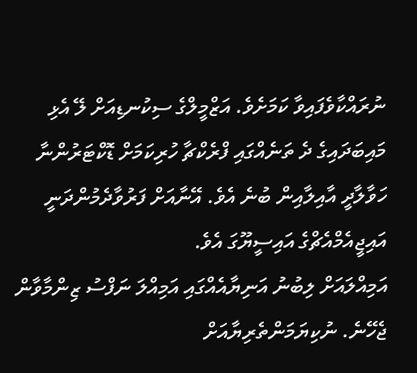ނުރައްކާވެފައިވާ ކަމަށެވެ. އަޒްމީލްގެ ސިކުނޑިއަށް ލޭ އެޅި މައިބަދައިގެ ދެ ތަނެއްގައި ފްރެކްޗާ ހުރިކަމަށް ޑޮކްޓަރުންނާ ހަވާލާދީ އާއިލާއިން ބުނެ އެވެ. އޭނާއަށް ފަރުވާދެމުންދަނީ އައިޖީއެމްއެޗްގެ އައިސީޔޫގަ އެވެ.
އަމިއްލައަށް ލިބުނު އަނިޔާއެއްގައި އަމިއްލަ ނަފްސު ޒިންމާވާން ޖެހޭނެ. ނުކިޔަމަންތެރިޔާއަށް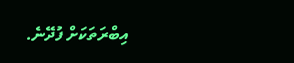އިބްރަތަކަށް ފުދޭނެ.